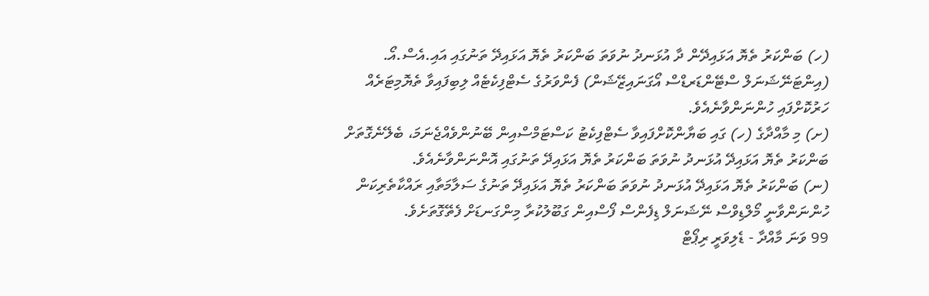(ހ) ބަންކަރު ތެޔޮ އަޅައިދޭން ދާ އުޅަނދު ނުވަތަ ބަންކަރު ތެޔޮ އަޅައިދޭ ތަނުގައި އައި.އެސް.އޯ. (އިންޓަނޭޝަނަލް ސްޓޭންޑަރޑްސް އޯގަނައިޒޭޝަން) ފެންވަރުގެ ސެޓްފިކެޓެއް ލިބިފައިވާ ތެޔޮމިޓަރެއް ހަރުކޮށްފައި ހުންނަންވާނެއެވެ.
(ށ) މި މާއްދާގެ (ހ) ގައި ބަޔާންކޮށްފައިވާ ސެޓްފިކެޓު ކަސްޓަމްސްއިން ބޭނުންވެއްޖެނަމަ، ބެލޭނެގޮތަށް ބަންކަރު ތެޔޮ އަޅައިދޭ އުޅަނދު ނުވަތަ ބަންކަރު ތެޔޮ އަޅައިދޭ ތަނުގައި އޮންނަންވާނެއެވެ.
(ނ) ބަންކަރު ތެޔޮ އަޅައިދޭ އުޅަނދު ނުވަތަ ބަންކަރު ތެޔޮ އަޅައިދޭ ތަނުގެ ސަލާމަތާއި ރައްކާތެރިކަން ހުންނަންވާނީ މޯލްޑިވްސް ނޭޝަނަލް ޑިފެންސް ފޯސްއިން ގަބޫލުކުރާ މިންގަނޑަށް ފެތޭގޮތަށެވެ.
99 ވަނަ މާއްދާ - ޑެލިވަރީ ރިޕޯޓް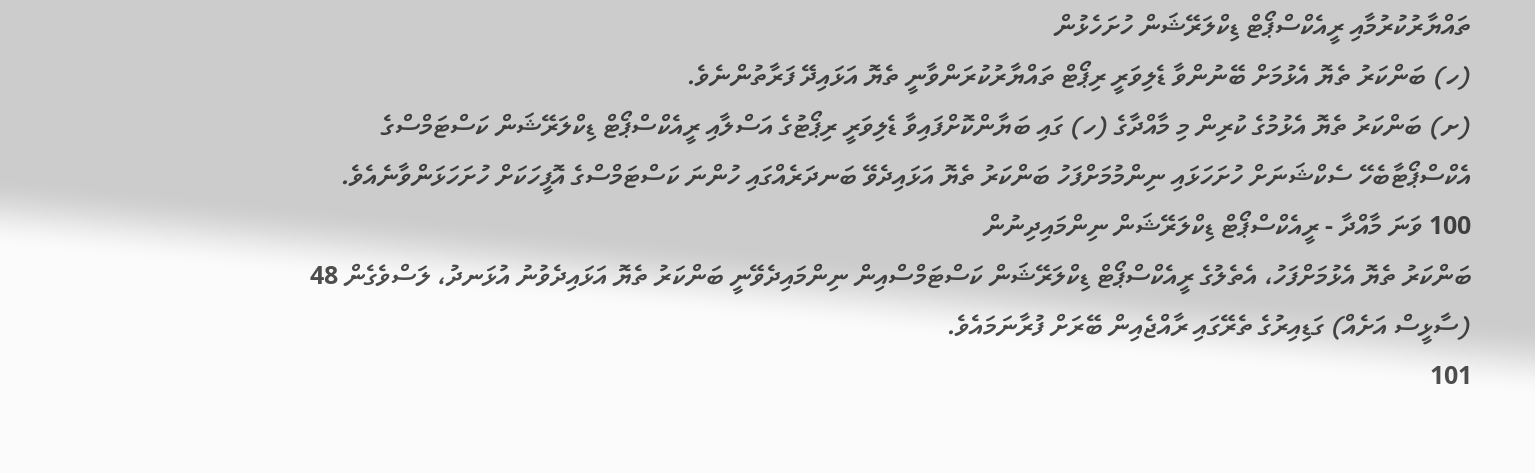ތައްޔާރުކުރުމާއި ރީއެކްސްޕޯޓް ޑިކްލަރޭޝަން ހުށަހެޅުން
(ހ) ބަންކަރު ތެޔޮ އެޅުމަށް ބޭނުންވާ ޑެލިވަރީ ރިޕޯޓް ތައްޔާރުކުރަންވާނީ ތެޔޮ އަޅައިދޭ ފަރާތުންނެވެ.
(ށ) ބަންކަރު ތެޔޮ އެޅުމުގެ ކުރިން މި މާއްދާގެ (ހ) ގައި ބަޔާންކޮށްފައިވާ ޑެލިވަރީ ރިޕޯޓުގެ އަސްލާއި ރީއެކްސްޕޯޓް ޑިކްލަރޭޝަން ކަސްޓަމްސްގެ އެކްސްޕޯޓާބެހޭ ސެކްޝަނަށް ހުށަހަޅައި ނިންމުމަށްފަހު ބަންކަރު ތެޔޮ އަޅައިދެވޭ ބަނދަރެއްގައި ހުންނަ ކަސްޓަމްސްގެ އޮފީހަކަށް ހުށަހަޅަންވާނެއެވެ.
100 ވަނަ މާއްދާ - ރީއެކްސްޕޯޓް ޑިކްލަރޭޝަން ނިންމައިދިނުން
ބަންކަރު ތެޔޮ އެޅުމަށްފަހު، އެތެލުގެ ރީއެކްސްޕޯޓް ޑިކްލަރޭޝަން ކަސްޓަމްސްއިން ނިންމައިދެވޭނީ ބަންކަރު ތެޔޮ އަޅައިދެވުނު އުޅަނދު، ލަސްވެގެން 48 (ސާޅީސް އަށެއް) ގަޑިއިރުގެ ތެރޭގައި ރާއްޖެއިން ބޭރަށް ފުރާނަމައެވެ.
101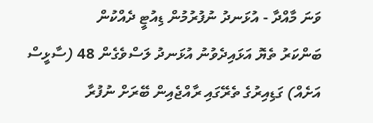ވަނަ މާއްދާ - އުޅަނދު ނުފުރުމުން ޑިއުޓީ ދެއްކުން
ބަންކަރު ތެޔޮ އަޅައިދެވުނު އުޅަނދު ލަސްވެގެން 48 (ސާޅީސް އަށެއް) ގަޑިއިރުގެ ތެރޭގައި ރާއްޖެއިން ބޭރަށް ނުފުރާ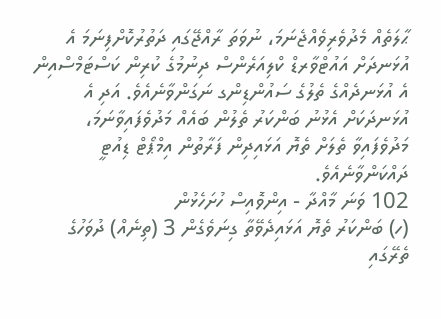ޙާލަތެއް މެދުވެރިވެއްޖެނަމަ، ނުވަތަ ރާއްޖޭގައި ދަތުރުކޮށްފިނަމަ އެ އުޅަނދަށް އައުޓްވާރޑް ކްލިއަރެންސް ދިނުމުގެ ކުރިން ކަސްޓަމްސްއިން އެ އުޅަނދެއްގެ ތެލުގެ ސައުންޑިންގ ނަގަންވާނެއެވެ. އަދި އެ އުޅަނދަކަށް އެޅުނު ބަންކަރު ތެލުން ބައެއް މަދުވެފައިވާނަމަ، މަދުވެފައިވާ ތެލަށް ތެޔޮ އަޅައިދިން ފަރާތުން އިމްޕޯޓް ޑިއުޓީ ދައްކަންވާނެއެވެ.
102 ވަނަ މާއްދާ - އިންވޮއިސް ހުށަހެޅުން
(ހ) ބަންކަރު ތެޔޮ އަޅައިދެވޭތާ ގިނަވެގެން 3 (ތިނެއް) ދުވަހުގެ ތެރޭގައި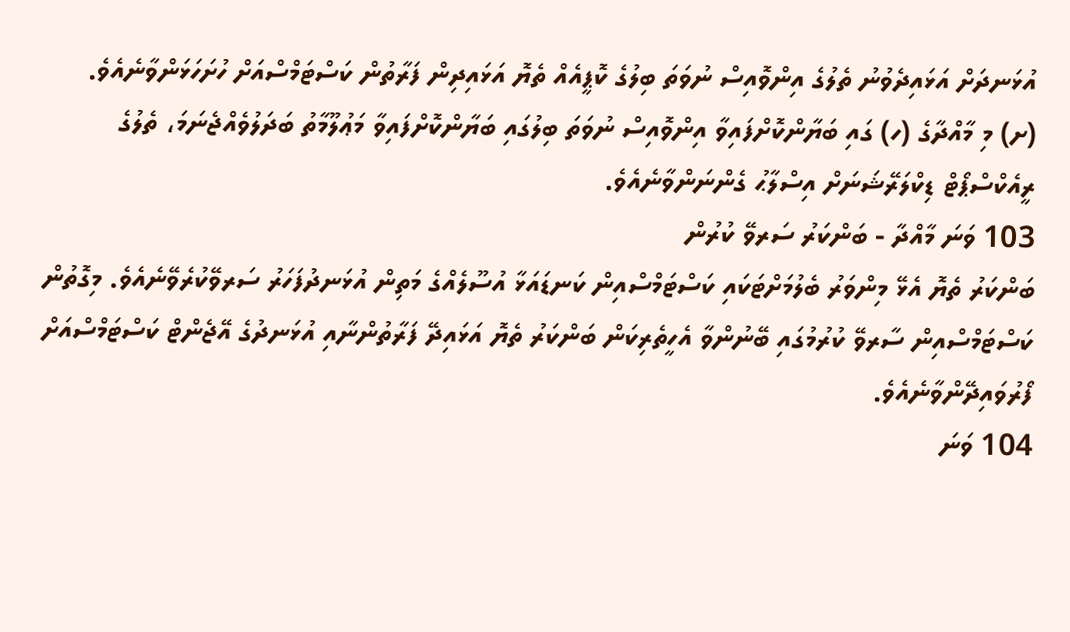އުޅަނދަށް އަޅައިދެވުނު ތެލުގެ އިންވޮއިސް ނުވަތަ ބިލުގެ ކޮޕީއެއް ތެޔޮ އަޅައިދިން ފަރާތުން ކަސްޓަމްސްއަށް ހުށަހަޅަންވާނެއެވެ.
(ށ) މި މާއްދާގެ (ހ) ގައި ބަޔާންކޮށްފައިވާ އިންވޮއިސް ނުވަތަ ބިލުގައި ބަޔާންކޮށްފައިވާ މަޢުލޫމާތު ބަދަލުވެއްޖެނަމަ، ތެލުގެ ރީއެކްސްޕޯޓް ޑިކްލަރޭޝަނަށް އިސްލާޙު ގެންނަންވާނެއެވެ.
103 ވަނަ މާއްދާ - ބަންކަރު ސަރވޭ ކުރުން
ބަންކަރު ތެޔޮ އެޅޭ މިންވަރު ބެލުމަށްޓަކައި ކަސްޓަމްސްއިން ކަނޑައަޅާ އުސޫލެއްގެ މަތިން އުޅަނދުފަހަރު ސަރވޭކުރެވޭނެއެވެ. މިގޮތުން ކަސްޓަމްސްއިން ސާރވޭ ކުރުމުގައި ބޭނުންވާ އެހީތެރިކަން ބަންކަރު ތެޔޮ އަޅައިދޭ ފަރާތުންނާއި އުޅަނދުގެ އޭޖެންޓް ކަސްޓަމްސްއަށް ފޯރުވައިދޭންވާނެއެވެ.
104 ވަނަ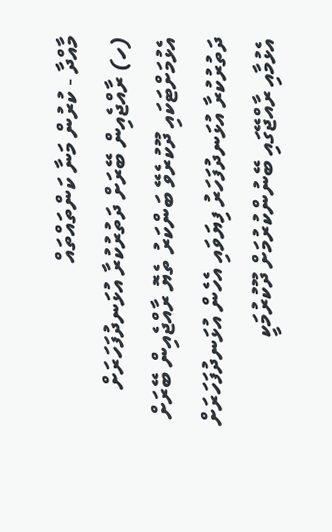މާއްދާ - ކުރުން މަނާ ކަންތައްތައް
(ހ) ރާއްޖެއިން ބޭރަށް ދަތުރުކުރާ އުޅަނދުފަހަރަށް އެޅުމަށްޓަކައި ދޫކުރެވޭ ބަންކަރު ތެޔޮ ރާއްޖެއިން ބޭރަށް ދަތުރުކުރާ އުޅަނދުފަހަރު ފިޔަވައި އެހެން އުޅަނދުފަހަރަށް އެޅުމާއި ރާއްޖޭގައި ބޭނުންކުރުމަށް ދޫކުރުމަކީ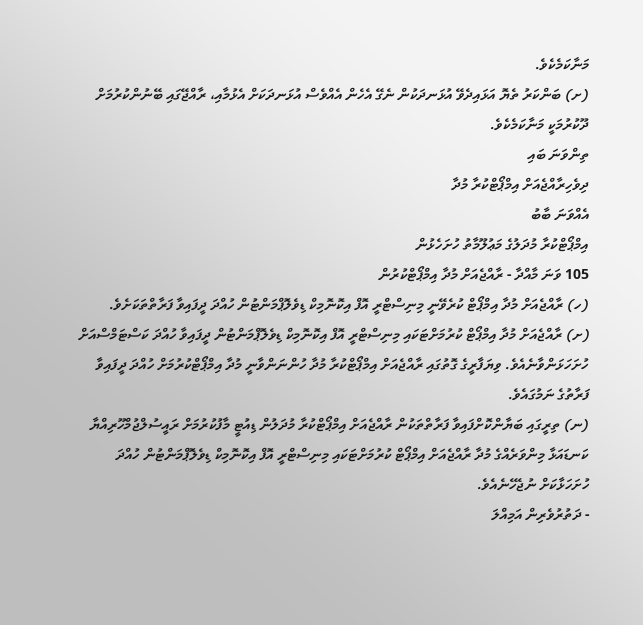މަނާކަމެކެވެ.
(ށ) ބަންކަރު ތެޔޮ އަޅައިދެވޭ އުޅަނދަކުން ނެގޭ އެހެން އެއްވެސް އުޅަނދަކަށް އެޅުމާއި، ރާއްޖޭގައި ބޭނުންކުރުމަށް ދޫކުރުމަކީ މަނާކަމެކެވެ.
ތިންވަނަ ބައި
ދިވެހިރާއްޖެއަށް އިމްޕޯޓްކުރާ މުދާ
އެއްވަނަ ބާބު
އިމްޕޯޓްކުރާ މުދަލުގެ މަޢުލޫމާތު ހުށަހެޅުން
105 ވަނަ މާއްދާ - ރާއްޖެއަށް މުދާ އިމްޕޯޓްކުރުން
(ހ) ރާއްޖެއަށް މުދާ އިމްޕޯޓް ކުރެވޭނީ މިނިސްޓްރީ އޮފް އިކޮނޮމިކް ޑިވެލޮޕްމަންޓުން ހުއްދަ ދީފައިވާ ފަރާތްތަކަށެވެ.
(ށ) ރާއްޖެއަށް މުދާ އިމްޕޯޓް ކުރުމަށްޓަކައި މިނިސްޓްރީ އޮފް އިކޮނޮމިކް ޑިވެލޮޕްމަންޓުން ދީފައިވާ ހުއްދަ ކަސްޓަމްސްއަށް ހުށަހަޅަންވާނެއެވެ. ވިޔަފާރީގެ ގޮތުގައި ރާއްޖެއަށް އިމްޕޯޓްކުރާ މުދާ ހުންނަންވާނީ މުދާ އިމްޕޯޓްކުރުމަށް ހުއްދަ ދީފައިވާ ފަރާތުގެ ނަމުގައެވެ.
(ނ) ތިރީގައި ބަޔާންކޮށްފައިވާ ފަރާތްތަކުން ރާއްޖެއަށް އިމްޕޯޓްކުރާ މުދަލުން ޑިއުޓީ މާފުކުރުމަށް ރައީސުލްޖުމްހޫރިއްޔާ ކަނޑައަޅާ މިންވަރެއްގެ މުދާ ރާއްޖެއަށް އިމްޕޯޓް ކުރުމަށްޓަކައި މިނިސްޓްރީ އޮފް އިކޮނޮމިކް ޑިވެލޮޕްމަންޓުން ހުއްދަ ހުށަހަޅާކަށް ނުޖެހޭނެއެވެ.
- ދަތުރުވެރިން އަމިއްލަ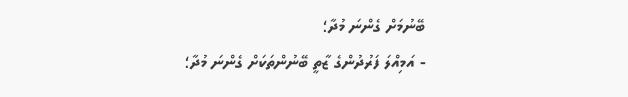ބޭނުމަށް ގެންނަ މުދާ؛
- އަމިއްލަ ފަރުދުންގެ ޒާތީ ބޭނުންތަކަށް ގެންނަ މުދާ؛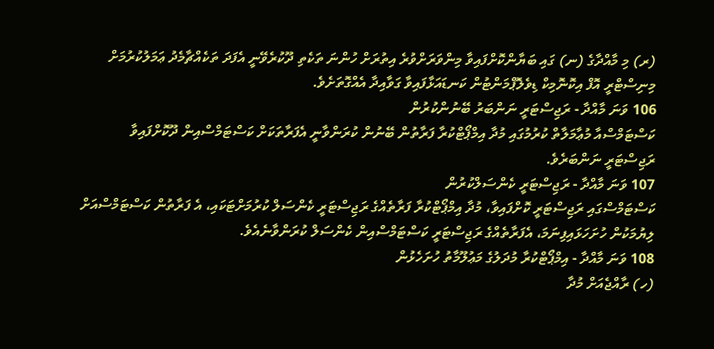(ރ) މި މާއްދާގެ (ނ) ގައި ބަޔާންކޮށްފައިވާ މިންވަރަށްވުރެ އިތުރަށް ހުންނަ ތަކެތި ދޫކުރެވޭނީ އެފަދަ ތަކެއްޗާމެދު ޢަމަލުކުރުމަށް މިނިސްޓްރީ އޮފް އިކޮނޮމިކް ޑިވެލޮޕްމަންޓުން ކަނޑައަޅާފައިވާ ގަވާއިދާ އެއްގޮތަށެވެ.
106 ވަނަ މާއްދާ - ރަޖިސްޓަރީ ނަންބަރު ބޭނުންކުރުން
ކަސްޓަމްސްއާ މުޢާމަލާތް ކުރުމުގައި މުދާ އިމްޕޯޓްކުރާ ފަރާތުން ބޭނުން ކުރަންވާނީ އެފަރާތަކަށް ކަސްޓަމްސްއިން ދޫކޮށްފައިވާ ރަޖިސްޓަރީ ނަންބަރެވެ.
107 ވަނަ މާއްދާ - ރަޖިސްޓަރީ ކެންސަލްކުރުން
ކަސްޓަމްސްގައި ރަޖިސްޓަރީ ކޮށްފައިވާ، މުދާ އިމްޕޯޓްކުރާ ފަރާތެއްގެ ރަޖިސްޓަރީ ކެންސަލް ކުރުމަށްޓަކައި، އެ ފަރާތުން ކަސްޓަމްސްއަށް ލިޔުމަކުން ހުށަހަޅައިފިނަމަ، އެފަރާތެއްގެ ރަޖިސްޓަރީ ކަސްޓަމްސްއިން ކެންސަލް ކުރަންވާނެއެވެ.
108 ވަނަ މާއްދާ - އިމްޕޯޓްކުރާ މުދަލުގެ މަޢުލޫމާތު ހުށަހެޅުން
(ހ) ރާއްޖެއަށް މުދާ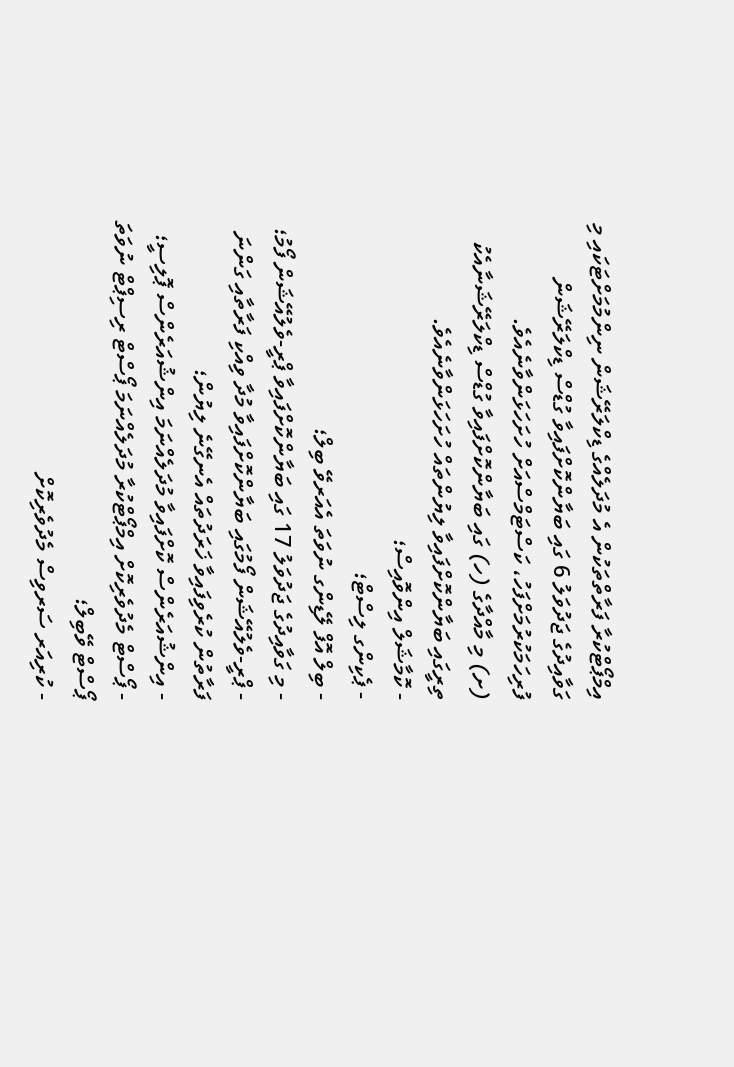އިމްޕޯޓްކުރާ ފަރާތްތަކުން އެ މުދަލެއްގެ ޑިކްލަރޭޝަން ނިންމުމަށްޓަކައި މި ގަވާއިދުގެ ޖަދުވަލު 6 ގައި ބަޔާންކޮށްފައިވާ ގުޑްސް ޑިކްލަރޭޝަން ފުރިހަމަކުރުމަށްފަހު، ކަސްޓަމްސްއަށް ހުށަހަޅަންވާނެއެވެ.
(ށ) މި މާއްދާގެ (ހ) ގައި ބަޔާންކޮށްފައިވާ ގުޑްސް ޑިކްލަރޭޝަނާއެކު ތިރީގައި ބަޔާންކޮށްފައިވާ ލިޔުންތައް ހުށަހަޅަންވާނެއެވެ.
- ކޮމާޝަލް އިންވޮއިސް؛
- ޕެކިންގ ލިސްޓް؛
- ބިލް އޮފް ލޭޑިންގ ނުވަތަ އެއަރވޭ ބިލް؛
- މި ގަވާއިދުގެ ޖަދުވަލު 17 ގައި ބަޔާންކޮށްފައިވާ ޕްރީ-ވެލުއޭޝަން ފޯމު؛
- ޕްރީ-ވެލުއޭޝަން ފޯމުގައި ބަޔާންކޮށްފައިވާ މުދާ ވިއްކި ފަރާތާއި ގަންނަ ފަރާތުން ކުރެވިފައިވާ ޚަރަދުތައް އެނގޭނެ ލިޔުން؛
- އިންޝުއަރެންސް ކޮށްފައިވާ މުދަލެއްނަމަ އިންޝުއަރެންސް ޕޮލިސީ؛
- ޕޯސްޓް މެދުވެރިކޮށް އިމްޕޯޓްކުރާ މުދަލެއްނަމަ ޕޯސްޓް ރިސިޕްޓް ނުވަތަ ޕޯސްޓް ވޭބިލް؛
- ކުރިއަރ ސަރވިސް މެދުވެރިކޮށް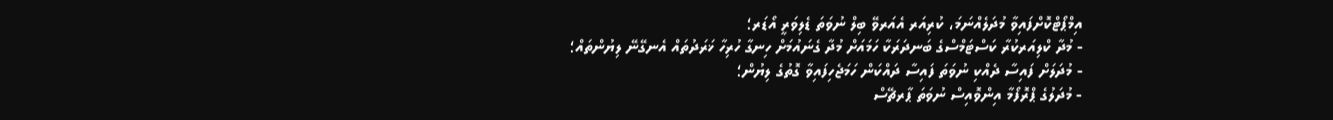އިމްޕޯޓްކޮށްފައިވާ މުދަލެއްނަމަ، ކުރިއަރ އެއަރވޭ ބިލް ނުވަތަ ޑެލިވަރީ އޯޑަރ؛
- މުދާ ކްލިއަރކުރާ ކަސްޓަމްސްގެ ބަނދަރަކާ ހަމައަށް މުދާ ގެނައުމަށް ހިނގާ ހުރިހާ ޚަރަދުތައް އެނގޭނޭ ލިޔުންތައް؛
- މުދަލަށް ފައިސާ ދެއްކި ނުވަތަ ފައިސާ ދައްކަން ހަމަޖެހިފައިވާ ގޮތުގެ ލިޔުން؛
- މުދަލުގެ ޕްރޮފޯމާ އިންވޮއިސް ނުވަތަ ޕާރޗޭސް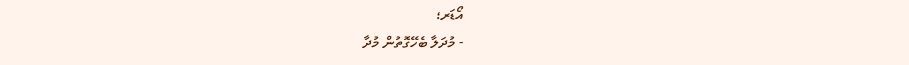އޯޑަރ؛
- މުދަލާ ބެހޭގޮތުން މުދާ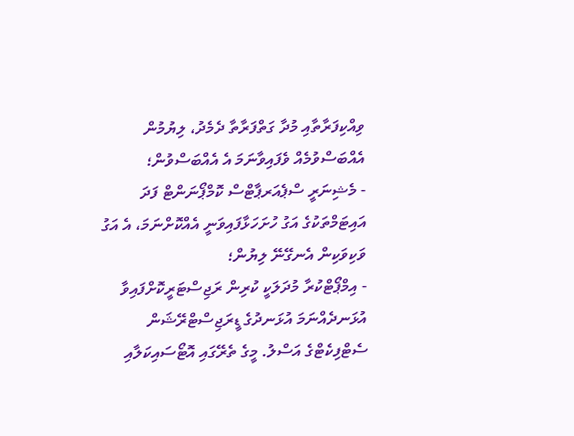ވިއްކިފަރާތާއި މުދާ ގަތްފަރާތާ ދެމެދު، ލިޔުމުން އެއްބަސްވުމެއް ވެފައިވާނަމަ އެ އެއްބަސްވުން؛
- މެޝިނަރީ ސްޕެއަރޕާޓްސް ކޮމްޕޯނަންޓް ފަދަ އައިޓަމްތަކުގެ އަގު ހުށަހަޅާފައިވަނީ އެއްކޮށްނަމަ، އެ އަގު ވަކިވަކިން އެނގޭނޭ ލިޔުން؛
- އިމްޕޯޓްކުރާ މުދަލަކީ ކުރިން ރަޖިސްޓަރީކޮށްފައިވާ އުޅަނދެއްނަމަ އުޅަނދުގެ ޑީރަޖިސްޓްރޭޝަން ސެޓްފިކެޓްގެ އަސްލު. މީގެ ތެރޭގައި އޮޓޯސައިކަލާއި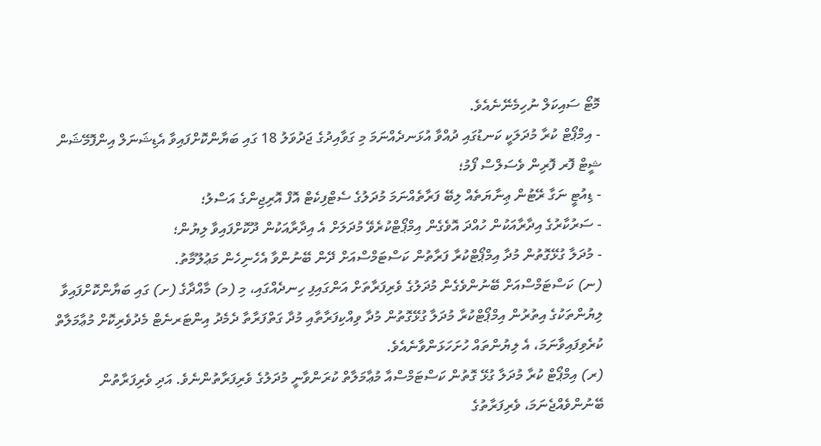މޮޓޯ ސައިކަލް ނުހިމެނޭނެއެވެ.
- އިމްޕޯޓް ކުރާ މުދަލަކީ ކަނޑުގައި ދުއްވާ އުޅަނދެއްނަމަ މި ގަވާއިދުގެ ޖަދުވަލު 18 ގައި ބަޔާންކޮށްފައިވާ އެޑިޝަނަލް އިންފޮމޭޝަން ޝީޓް ފޮރ ފޮރިން ވެސަލްސް ފޯމު؛
- ޑިއުޓީ ނަގާ ރޭޓުން ޢިނާޔަތެއް ލިބޭ ފަރާތެއްނަމަ މުދަލުގެ ސެޓްފިކެޓް އޮފް އޮރިޖިންގެ އަސްލު؛
- ސަރުކާރުގެ އިދާރާއަކުން ހުއްދަ އޮވެގެން އިމްޕޯޓްކުރެވޭ މުދަލަށް އެ އިދާރާއަކުން ދޫކޮށްފައިވާ ލިޔުން؛
- މުދަލާ ގުޅޭގޮތުން މުދާ އިމްޕޯޓްކުރާ ފަރާތުން ކަސްޓަމްސްއަށް ދޭން ބޭނުންވާ އެހެނިހެން މަޢުލޫމާތު.
(ނ) ކަސްޓަމްސްއަށް ބޭނުންވެގެން މުދަލުގެ ވެރިފަރާތަށް އަންގައިފި ހިނދެއްގައި، މި (މ) މާއްދާގެ (ށ) ގައި ބަޔާންކޮށްފައިވާ ލިޔުންތަކުގެ އިތުރުން އިމްޕޯޓްކުރާ މުދަލާ ގުޅޭގޮތުން މުދާ ވިއްކިފަރާތާއި މުދާ ގަތްފަރާތާ ދެމެދު އިންޓަރނެޓް މެދުވެރިކޮށް މުޢާމަލާތް ކުރެވިފައިވާނަމަ، އެ ލިޔުންތައް ހުށަހަޅަންވާނެއެވެ.
(ރ) އިމްޕޯޓް ކުރާ މުދަލާ ގުޅޭ ގޮތުން ކަސްޓަމްސްއާ މުޢާމަލާތް ކުރަންވާނީ މުދަލުގެ ވެރިފަރާތުންނެވެ. އަދި ވެރިފަރާތުން ބޭނުންވެއްޖެނަމަ، ވެރިފަރާތުގެ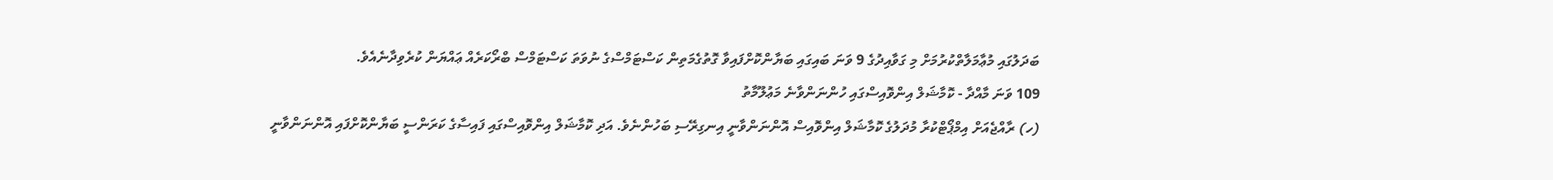ބަދަލުގައި މުޢާމަލާތްކުރުމަށް މި ގަވާއިދުގެ 9 ވަނަ ބައިގައި ބަޔާންކޮށްފައިވާ ގޮތުގެމަތިން ކަސްޓަމްސްގެ ނުވަތަ ކަސްޓަމްސް ބްރޯކަރެއް ޢައްޔަން ކުރެވިދާނެއެވެ.
109 ވަނަ މާއްދާ - ކޮމާޝަލް އިންވޮއިސްގައި ހުންނަންވާނެ މަޢުލޫމާތު
(ހ) ރާއްޖެއަށް އިމްޕޯޓްކުރާ މުދަލުގެ ކޮމާޝަލް އިންވޮއިސް އޮންނަންވާނީ އިނގިރޭސި ބަހުންނެވެ. އަދި ކޮމާޝަލް އިންވޮއިސްގައި ފައިސާގެ ކަރަންސީ ބަޔާންކޮށްފައި އޮންނަންވާނީ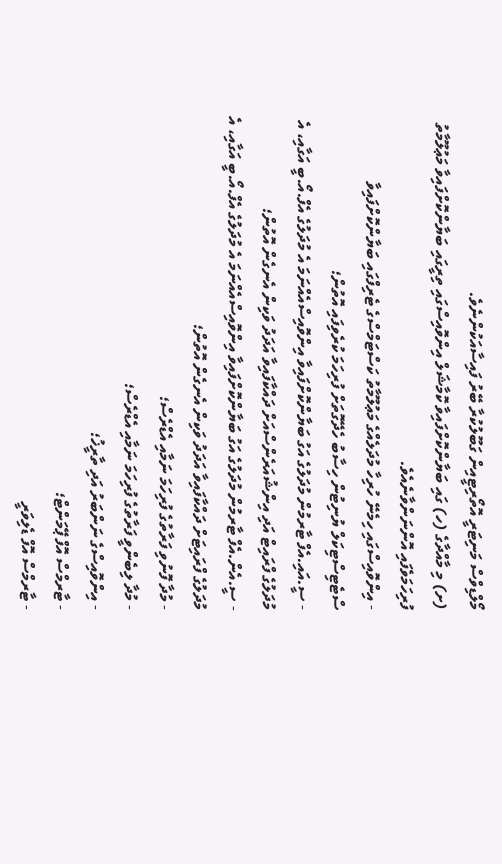މޯލްޑިވްސް މަނިޓަރީ އޮތޯރިޓީއިން ގަބޫލުކުރާ ބޭރު ފައިސާއަކުންނެވެ.
(ށ) މި މާއްދާގެ (ހ) ގައި ބަޔާންކޮށްފައިވާ ކޮމާޝަލް އިންވޮއިސްގައި ތިރީގައި ބަޔާންކޮށްފައިވާ މަޢުލޫމާތު ފުރިހަމަވެފައި އޮންނަންވާނެއެވެ.
- އިންވޮއިސްގައި ހިމެނޭ ހުރިހާ މުދަލެއްގެ މަޢުލޫމާތު ކަސްޓަމްސްގެ ޓެރިފްގައި ބަޔާންކޮށްފައިވާ ސްޓެޓިސްޓިކަލް ޔުނިޓުން ހިސާބު ހެދޭގޮތަށް ފުރިހަމަ ކުރެވިފައި އޮތުން؛
- ސީ.އައި.އެފް ޓާރމުން މުދަލުގެ އަގު ބަޔާންކޮށްފައިވާ އިންވޮއިސްއެއްނަމަ އެ މުދަލުގެ އެފް.އޯ.ބީ އަގާއި، އެ މުދަލުގެ ފްރައިޓް އަދި އިންޝުއަރެންސްއަށް ދައްކާފައިވާ އަދަދު ވަކިން އެނގެން އޮތުން؛
- ސީ.އެން.އެފް ޓާރމުން މުދަލުގެ އަގު ބަޔާންކޮށްފައިވާ އިންވޮއިސްއެއްނަމަ އެ މުދަލުގެ އެފް.އޯ.ބީ އަގާއި، އެ މުދަލުގެ ފްރައިޓަށް ދައްކާފައިވާ އަދަދު ވަކިން އެނގެން އޮތުން؛
- މުދާ ފޮނުވި ފަރާތުގެ ފުރިހަމަ ނަމާއި އެޑްރެސް؛
- މުދާ ލިބެންވީ ފަރާތުގެ ފުރިހަމަ ނަމާއި އެޑްރެސް؛
- އިންވޮއިސްގެ ނަންބަރު އަދި ތާރީޚު؛
- ޓާރމްސް އޮފް ޕޭމަންޓް؛
- ޓާރމްސް އޮފް ޑެލިވަރީ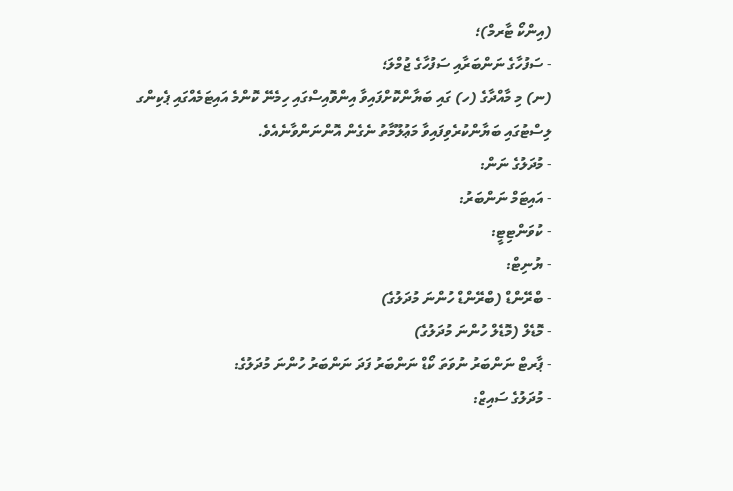(އިންކޯ ޓާރމް)؛
- ސަފުހާގެ ނަންބަރާއި ސަފުހާގެ ޖުމްލަ؛
(ނ) މި މާއްދާގެ (ހ) ގައި ބަޔާންކޮށްފައިވާ އިންވޮއިސްގައި ހިމެނޭ ކޮންމެ އައިޓަމެއްގައި ޕެކިންގ ލިސްޓުގައި ބަޔާންކުރެވިފައިވާ މަޢުލޫމާތު ނެގެން އޮންނަންވާނެއެވެ.
- މުދަލުގެ ނަން:
- އައިޓަމް ނަންބަރު:
- ކުވަންޓިޓީ:
- ޔުނިޓް:
- ބްރޭންޑް (ބްރޭންޑް ހުންނަ މުދަލުގެ)
- މޮޑެލް (މޮޑެލް ހުންނަ މުދަލުގެ)
- ޕާރޓް ނަންބަރު ނުވަތަ ކޯޑް ނަންބަރު ފަދަ ނަންބަރު ހުންނަ މުދަލުގެ:
- މުދަލުގެ ސައިޒް: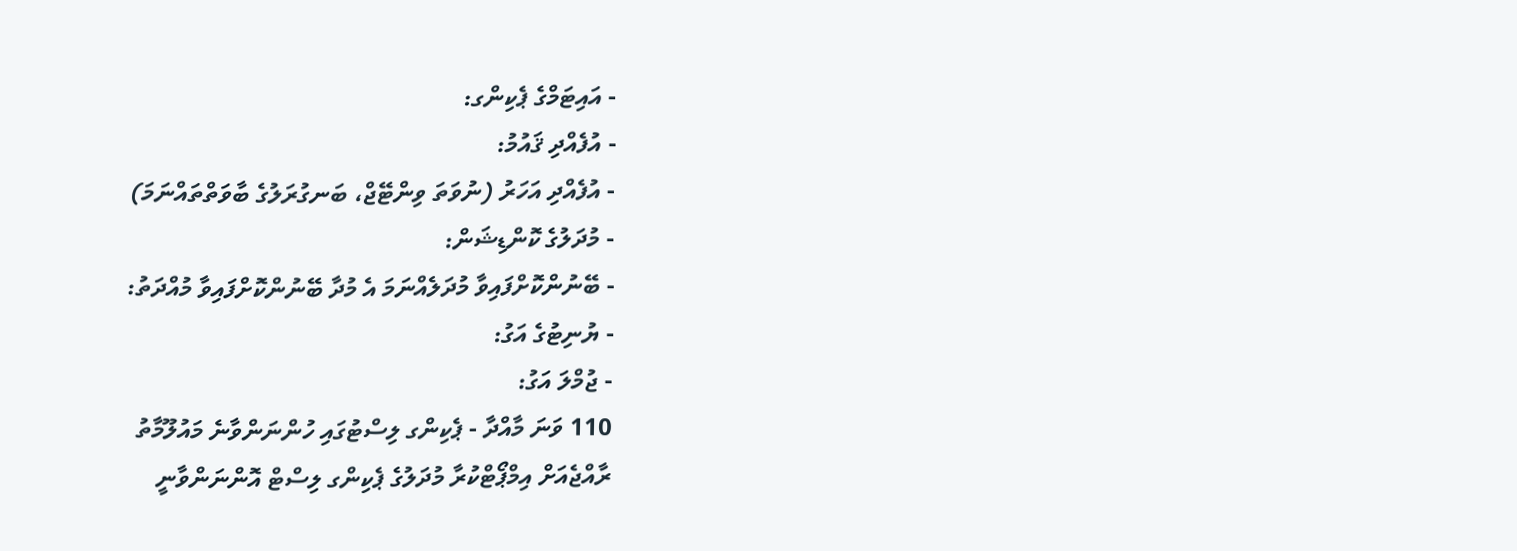- އައިޓަމްގެ ޕެކިންގ:
- އުފެއްދި ޤައުމު:
- އުފެއްދި އަހަރު (ނުވަތަ ވިންޓޭޖް، ބަނގުރަލުގެ ބާވަތްތައްނަމަ)
- މުދަލުގެ ކޮންޑިޝަން:
- ބޭނުންކޮށްފައިވާ މުދަލެއްނަމަ އެ މުދާ ބޭނުންކޮށްފައިވާ މުއްދަތު:
- ޔުނިޓުގެ އަގު:
- ޖުމްލަ އަގު:
110 ވަނަ މާއްދާ - ޕެކިންގ ލިސްޓުގައި ހުންނަންވާނެ މައުލޫމާތު
ރާއްޖެއަށް އިމްޕޯޓްކުރާ މުދަލުގެ ޕެކިންގ ލިސްޓް އޮންނަންވާނީ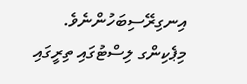އިނގިރޭސިބަހުންނެވެ. މިޕެކިންގ ލިސްޓުގައި ތިރީގައި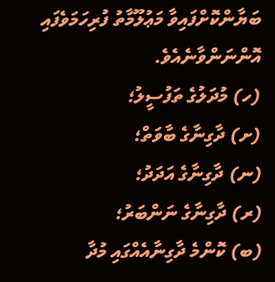ބަޔާންކޮށްފައިވާ މަޢުލޫމާތު ފުރިހަމަވެފައި އޮންނަންވާނެއެވެ.
(ހ) މުދަލުގެ ތަފުސީލު؛
(ށ) ދާގިނާގެ ބާވަތް؛
(ނ) ދާގިނާގެ އަދަދު؛
(ރ) ދާގިނާގެ ނަންބަރު؛
(ބ) ކޮންމެ ދާގިނާއެއްގައި މުދާ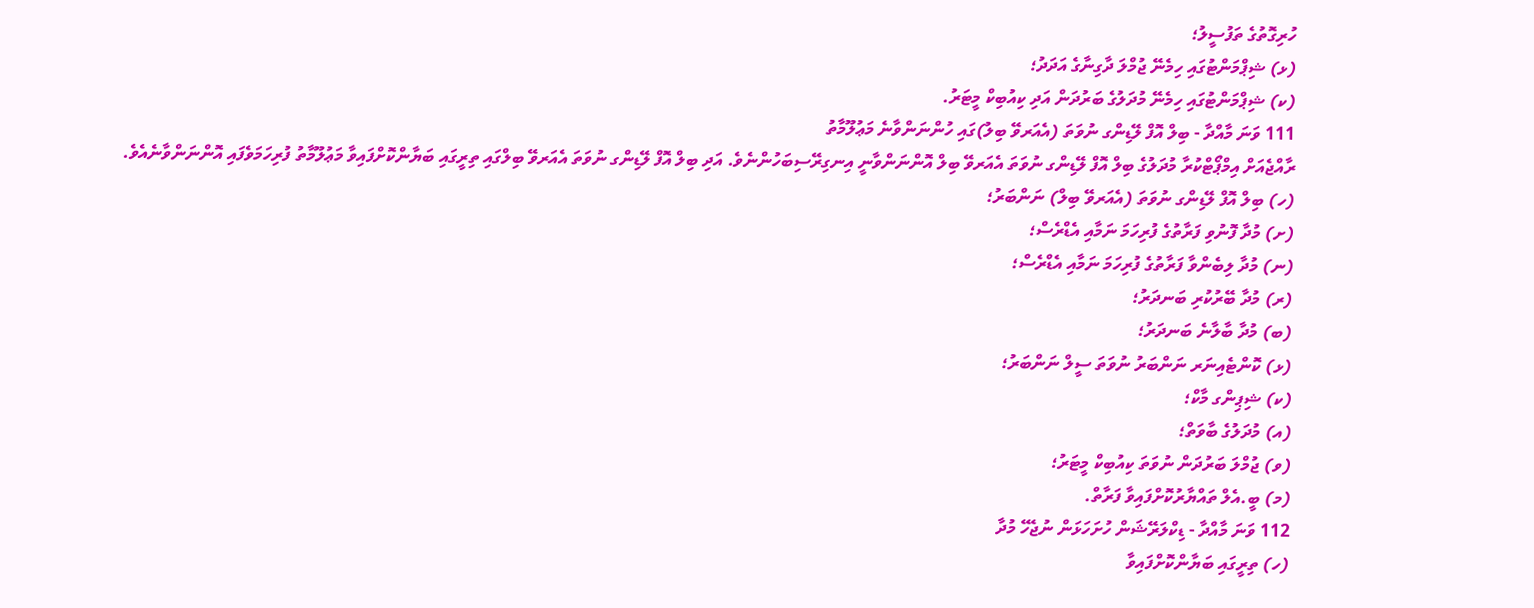ހުރިގޮތުގެ ތަފުސީލު؛
(ޅ) ޝިޕްމަންޓުގައި ހިމެނޭ ޖުމްލަ ދާގިނާގެ އަދަދު؛
(ކ) ޝިޕްމަންޓުގައި ހިމެނޭ މުދަލުގެ ބަރުދަން އަދި ކިއުބިކް މީޓަރު.
111 ވަނަ މާއްދާ - ބިލް އޮފް ލޭޑިންގ ނުވަތަ (އެއަރވޭ ބިލު)ގައި ހުންނަންވާނެ މަޢުލޫމާތު
ރާއްޖެއަށް އިމްޕޯޓްކުރާ މުދަލުގެ ބިލް އޮފް ލޭޑިންގ ނުވަތަ އެއަރވޭ ބިލް އޮންނަންވާނީ އިނގިރޭސިބަހުންނެވެ. އަދި ބިލް އޮފް ލޭޑިންގ ނުވަތަ އެއަރވޭ ބިލްގައި ތިރީގައި ބަޔާންކޮށްފައިވާ މަޢުލޫމާތު ފުރިހަމަވެފައި އޮންނަންވާނެއެވެ.
(ހ) ބިލް އޮފް ލޭޑިންގ ނުވަތަ (އެއަރވޭ ބިލް) ނަންބަރު؛
(ށ) މުދާ ފޮނުވި ފަރާތުގެ ފުރިހަމަ ނަމާއި އެޑްރެސް؛
(ނ) މުދާ ލިބެންވާ ފަރާތުގެ ފުރިހަމަ ނަމާއި އެޑްރެސް؛
(ރ) މުދާ ބޭރުކުރި ބަނދަރު؛
(ބ) މުދާ ބާލާނެ ބަނދަރު؛
(ޅ) ކޮންޓެއިނަރ ނަންބަރު ނުވަތަ ސީލް ނަންބަރު؛
(ކ) ޝިޕިންގ މާކް؛
(އ) މުދަލުގެ ބާވަތް؛
(ވ) ޖުމްލަ ބަރުދަން ނުވަތަ ކިއުބިކް މީޓަރު؛
(މ) ބީ.އެލް ތައްޔާރުކޮށްފައިވާ ފަރާތް.
112 ވަނަ މާއްދާ - ޑިކްލަރޭޝަން ހުށަހަޅަން ނުޖެހޭ މުދާ
(ހ) ތިރީގައި ބަޔާންކޮށްފައިވާ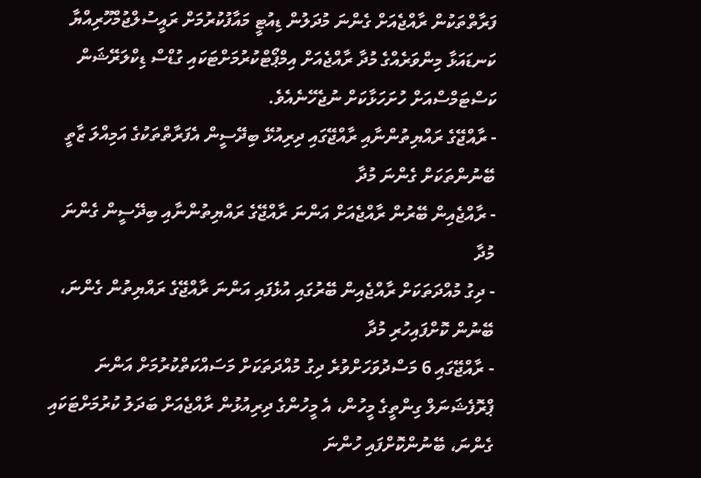ފަރާތްތަކުން ރާއްޖެއަށް ގެންނަ މުދަލުން ޑިއުޓީ މައާފުކުރުމަށް ރައީސުލްޖުމްހޫރިއްޔާ ކަނޑައަޅާ މިންވަރެއްގެ މުދާ ރާއްޖެއަށް އިމްޕޯޓްކުރުމަށްޓަކައި ގުޑްސް ޑިކްލަރޭޝަން ކަސްޓަމްސްއަށް ހުށަހަޅާކަށް ނުޖެހޭނެއެވެ.
- ރާއްޖޭގެ ރައްޔިތުންނާއި ރާއްޖޭގައި ދިރިއުޅޭ ބިދޭސީން އެފަރާތްތަކުގެ އަމިއްލަ ޒާތީ ބޭނުންތަކަށް ގެންނަ މުދާ
- ރާއްޖެއިން ބޭރުން ރާއްޖެއަށް އަންނަ ރާއްޖޭގެ ރައްޔިތުންނާއި ބިދޭސީން ގެންނަ މުދާ
- ދިގު މުއްދަތަކަށް ރާއްޖެއިން ބޭރުގައި އުޅެފައި އަންނަ ރާއްޖޭގެ ރައްޔިތުން ގެންނަ، ބޭނުން ކޮށްފައިހުރި މުދާ
- ރާއްޖޭގައި 6 މަސްދުވަހަށްވުރެ ދިގު މުއްދަތަކަށް މަސައްކަތްކުރުމަށް އަންނަ ޕްރޮފެޝަނަލް ގިންތީގެ މީހުން، އެ މީހުންގެ ދިރިއުޅުން ރާއްޖެއަށް ބަދަލު ކުރުމަށްޓަކައި ގެންނަ، ބޭނުންކޮށްފައި ހުންނަ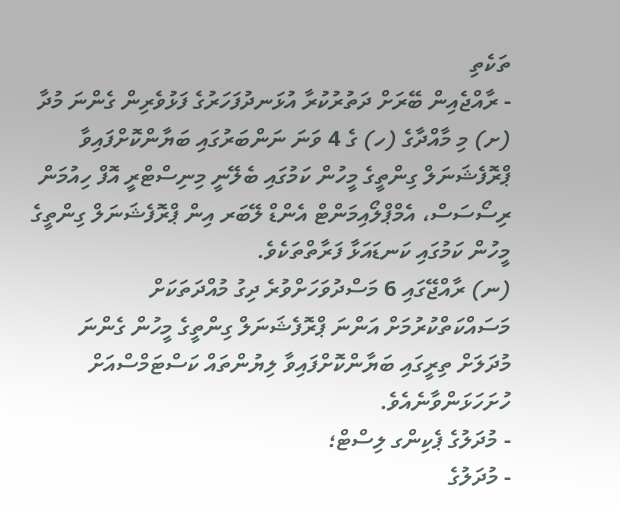ތަކެތި
- ރާއްޖެއިން ބޭރަށް ދަތުރުކުރާ އުޅަނދުފަހަރުގެ ފަޅުވެރިން ގެންނަ މުދާ
(ށ) މި މާއްދާގެ (ހ) ގެ 4 ވަނަ ނަންބަރުގައި ބަޔާންކޮށްފައިވާ ޕްރޮފެޝަނަލް ގިންތީގެ މީހުން ކަމުގައި ބެލޭނީ މިނިސްޓްރީ އޮފް ހިއުމަން ރިސޯސަސް، އެމްޕްލޯއިމަންޓް އެންޑް ލޭބަރ އިން ޕްރޮފެޝަނަލް ގިންތީގެ މީހުން ކަމުގައި ކަނޑައަޅާ ފަރާތްތަކެވެ.
(ނ) ރާއްޖޭގައި 6 މަސްދުވަހަށްވުރެ ދިގު މުއްދަތަކަށް މަސައްކަތްކުރުމަށް އަންނަ ޕްރޮފެޝަނަލް ގިންތީގެ މީހުން ގެންނަ މުދަލަށް ތިރީގައި ބަޔާންކޮށްފައިވާ ލިޔުންތައް ކަސްޓަމްސްއަށް ހުށަހަޅަންވާނެއެވެ.
- މުދަލުގެ ޕެކިންގ ލިސްޓް؛
- މުދަލުގެ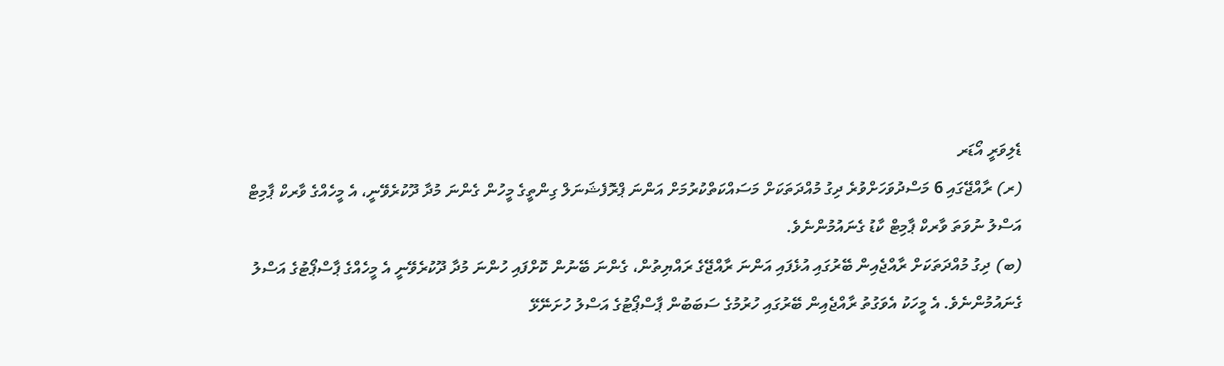ޑެލިވަރީ އޯޑަރ
(ރ) ރާއްޖޭގައި 6 މަސްދުވަހަށްވުރެ ދިގު މުއްދަތަކަށް މަސައްކަތްކުރުމަށް އަންނަ ޕްރޮފެޝަނަލް ގިންތީގެ މީހުން ގެންނަ މުދާ ދޫކުރެވޭނީ، އެ މީހެއްގެ ވާރކް ޕާމިޓް އަސްލު ނުވަތަ ވާރކް ޕާމިޓް ކާޑު ގެނައުމުންނެވެ.
(ބ) ދިގު މުއްދަތަކަށް ރާއްޖެއިން ބޭރުގައި އުޅެފައި އަންނަ ރާއްޖޭގެ ރައްޔިތުން، ގެންނަ ބޭނުން ކޮށްފައި ހުންނަ މުދާ ދޫކުރެވޭނީ އެ މީހެއްގެ ޕާސްޕޯޓުގެ އަސްލު ގެނައުމުންނެވެ. އެ މީހަކު އެވަގުތު ރާއްޖެއިން ބޭރުގައި ހުރުމުގެ ސަބަބުން ޕާސްޕޯޓުގެ އަސްލު ހުށަނޭޅޭ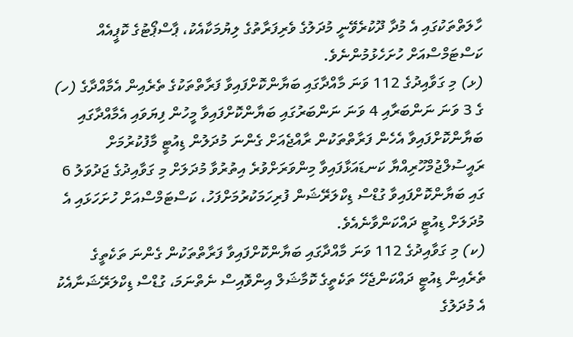ހާލަތްތަކުގައި އެ މުދާ ދޫކުރެވޭނީ މުދަލުގެ ވެރިފަރާތުގެ ލިޔުމަކާއެކު، ޕާސްޕޯޓުގެ ކޮޕީއެއް ކަސްޓަމްސްއަށް ހުށަހެޅުމުންނެވެ.
(ޅ) މި ގަވާއިދުގެ 112 ވަނަ މާއްދާގައި ބަޔާންކޮށްފައިވާ ފަރާތްތަކުގެ ތެރެއިން އެމާއްދާގެ (ހ) ގެ 3 ވަނަ ނަންބަރާއި 4 ވަނަ ނަންބަރުގައި ބަޔާންކޮށްފައިވާ މީހުން ފިޔަވައި އެމާއްދާގައި ބަޔާންކޮށްފައިވާ އެހެން ފަރާތްތަކުން ރާއްޖެއަށް ގެންނަ މުދަލުން ޑިއުޓީ މާފުކުރުމަށް ރައީސުލްޖުމްހޫރިއްޔާ ކަނޑައަޅާފައިވާ މިންވަރަށްވުރެ އިތުރުވާ މުދަލަށް މި ގަވާއިދުގެ ޖަދުވަލު 6 ގައި ބަޔާންކޮށްފައިވާ ގުޑްސް ޑިކްލަރޭޝަން ފުރިހަމަކުރުމަށްފަހު، ކަސްޓަމްސްއަށް ހުށަހަޅައި އެ މުދަލަށް ޑިއުޓީ ދައްކަންވާނެއެވެ.
(ކ) މި ގަވާއިދުގެ 112 ވަނަ މާއްދާގައި ބަޔާންކޮށްފައިވާ ފަރާތްތަކުން ގެންނަ ތަކެތީގެ ތެރެއިން ޑިއުޓީ ދައްކަންޖެހޭ ތަކެތީގެ ކޮމާޝަލް އިންވޮއިސް ނެތްނަމަ، ގުޑްސް ޑިކްލަރޭޝަނާއެކު އެ މުދަލުގެ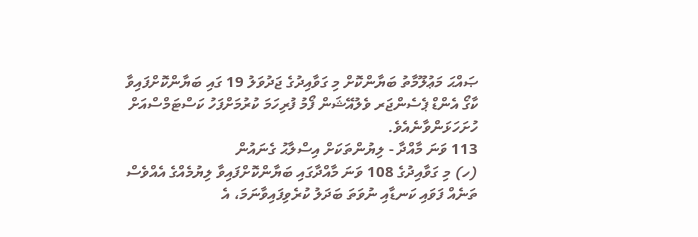ޞައްޙަ މަޢުލޫމާތު ބަޔާންކޮށް މި ގަވާއިދުގެ ޖަދުވަލު 19 ގައި ބަޔާންކޮށްފައިވާ ކާގޯ އެންޑް ޕެސެންޖަރ ވެލުއޭޝަން ފޯމު ފުރިހަމަ ކުރުމަށްފަހު ކަސްޓަމްސްއަށް ހުށަހަޅަންވާނެއެވެ.
113 ވަނަ މާއްދާ - ލިޔުންތަކަށް އިސްލާޙު ގެނައުން
(ހ) މި ގަވާއިދުގެ 108 ވަނަ މާއްދާގައި ބަޔާންކޮށްފައިވާ ލިޔުމެއްގެ އެއްވެސް ތަނެއް ފަވައި ކަނޑާއި ނުވަތަ ބަދަލު ކުރެވިފައިވާނަމަ، އެ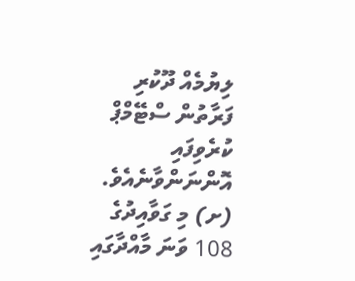ލިޔުމެއް ދޫކުރި ފަރާތުން ސްޓޭމްޕް ކުރެވިފައި އޮންނަންވާނެއެވެ.
(ށ) މި ގަވާއިދުގެ 108 ވަނަ މާއްދާގައި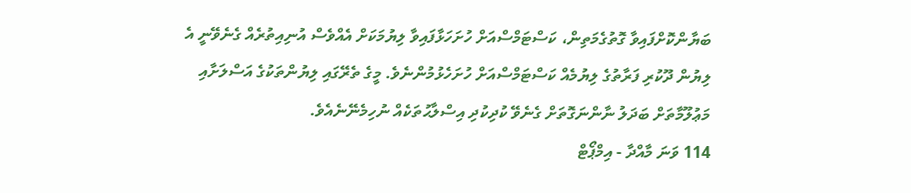ބަޔާންކޮށްފައިވާ ގޮތުގެމަތިން، ކަސްޓަމްސްއަށް ހުށަހަޅާފައިވާ ލިޔުމަކަށް އެއްވެސް އުނިއިތުރެއް ގެނެވޭނީ އެ ލިޔުން ދޫކުރި ފަރާތުގެ ލިޔުމެއް ކަސްޓަމްސްއަށް ހުށަހެޅުމުންނެވެ. މީގެ ތެރޭގައި ލިޔުންތަކުގެ އަސްލަށާއި މަޢުލޫމާތަށް ބަދަލު ނާންނަގޮތަށް ގެނެވޭ ކުދިކުދި އިސްލާޙުތަކެއް ނުހިމެނޭނެއެވެ.
114 ވަނަ މާއްދާ - އިމްޕޯޓް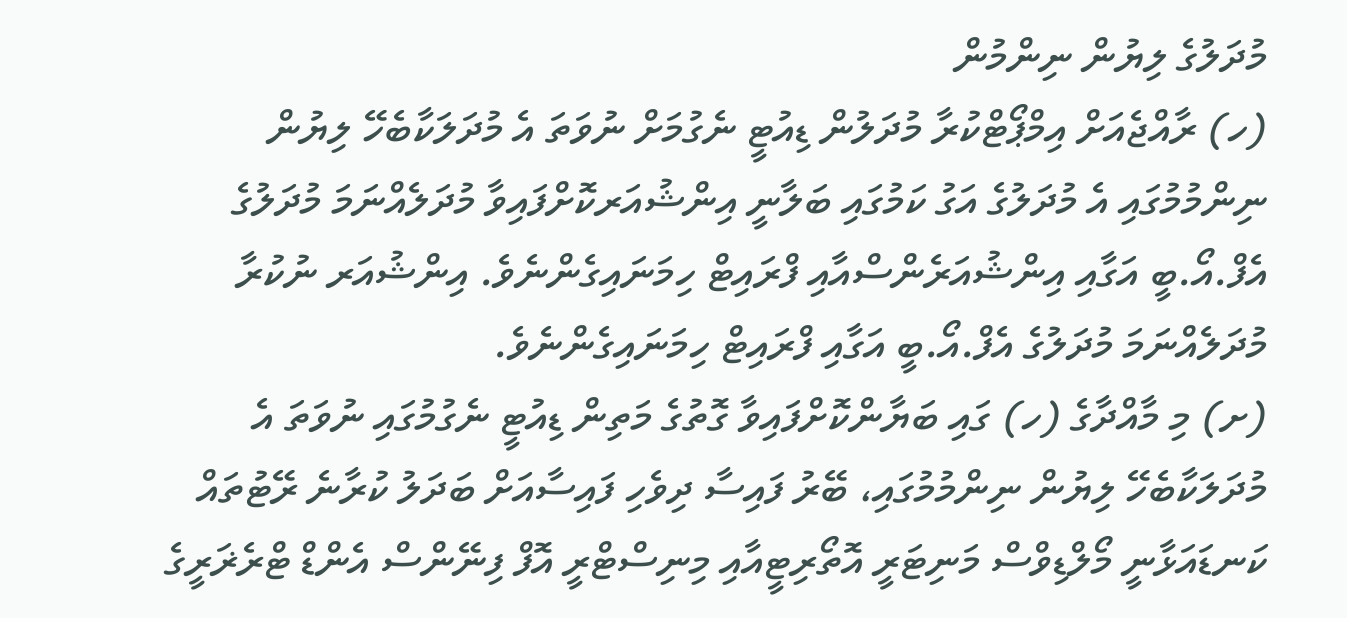މުދަލުގެ ލިޔުން ނިންމުން
(ހ) ރާއްޖެއަށް އިމްޕޯޓްކުރާ މުދަލުން ޑިއުޓީ ނެގުމަށް ނުވަތަ އެ މުދަލަކާބެހޭ ލިޔުން ނިންމުމުގައި އެ މުދަލުގެ އަގު ކަމުގައި ބަލާނީ އިންޝުއަރކޮށްފައިވާ މުދަލެއްނަމަ މުދަލުގެ އެފް.އޯ.ބީ އަގާއި އިންޝުއަރެންސްއާއި ފްރައިޓް ހިމަނައިގެންނެވެ. އިންޝުއަރ ނުކުރާ މުދަލެއްނަމަ މުދަލުގެ އެފް.އޯ.ބީ އަގާއި ފްރައިޓް ހިމަނައިގެންނެވެ.
(ށ) މި މާއްދާގެ (ހ) ގައި ބަޔާންކޮށްފައިވާ ގޮތުގެ މަތިން ޑިއުޓީ ނެގުމުގައި ނުވަތަ އެ މުދަލަކާބެހޭ ލިޔުން ނިންމުމުގައި، ބޭރު ފައިސާ ދިވެހި ފައިސާއަށް ބަދަލު ކުރާނެ ރޭޓުތައް ކަނޑައަޅާނީ މޯލްޑިވްސް މަނިޓަރީ އޮތޯރިޓީއާއި މިނިސްޓްރީ އޮފް ފިނޭންސް އެންޑް ޓްރެޜަރީގެ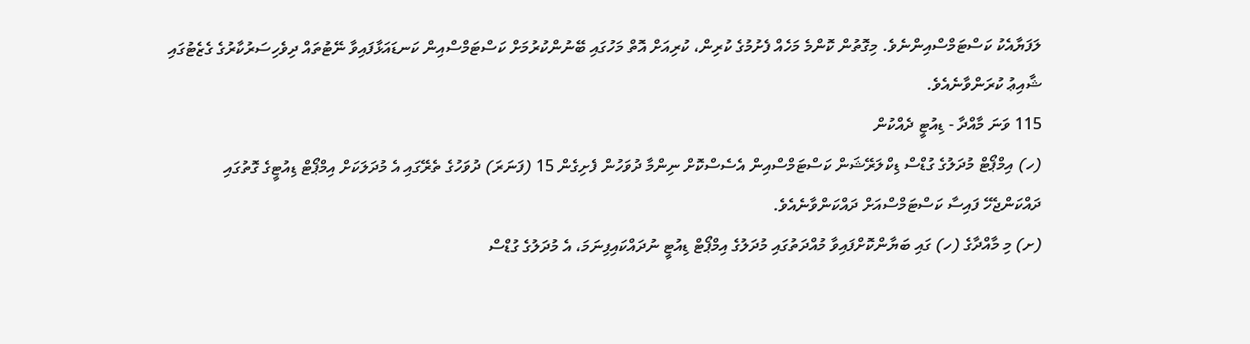ލަފަޔާއެކު ކަސްޓަމްސްއިންނެވެ. މިގޮތުން ކޮންމެ މަހެއް ފެށުމުގެ ކުރިން، ކުރިއަށް އޮތް މަހުގައި ބޭނުންކުރުމަށް ކަސްޓަމްސްއިން ކަނޑައަޅާފައިވާ ނޭޓުތައް ދިވެހިސަރުކާރުގެ ގެޒެޓުގައި ޝާއިޢު ކުރަންވާނެއެވެ.
115 ވަނަ މާއްދާ - ޑިއުޓީ ދެއްކުން
(ހ) އިމްޕޯޓް މުދަލުގެ ގުޑްސް ޑިކްލަރޭޝަން ކަސްޓަމްސްއިން އެސެސްކޮށް ނިންމާ ދުވަހުން ފެށިގެން 15 (ފަނަރަ) ދުވަހުގެ ތެރޭގައި އެ މުދަލަކަށް އިމްޕޯޓް ޑިއުޓީގެ ގޮތުގައި ދައްކަންޖެހޭ ފައިސާ ކަސްޓަމްސްއަށް ދައްކަންވާނެއެވެ.
(ށ) މި މާއްދާގެ (ހ) ގައި ބަޔާންކޮށްފައިވާ މުއްދަތުގައި މުދަލުގެ އިމްޕޯޓް ޑިއުޓީ ނުދައްކައިފިނަމަ، އެ މުދަލުގެ ގުޑްސް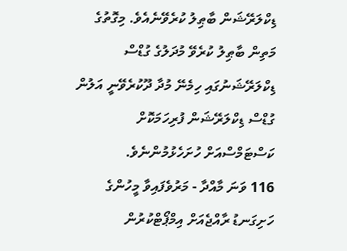ޑިކްލަރޭޝަން ބާޠިލު ކުރެވޭނެއެވެ. މިގޮތުގެ މަތިން ބާޠިލު ކުރެވޭ މުދަލުގެ ގުޑްސް ޑިކްލަރޭޝަނުގައި ހިމެނޭ މުދާ ދޫކުރެވޭނީ އަލުން ގުޑްސް ޑިކްލަރޭޝަން ފުރިހަމަކޮށް ކަސްޓަމްސްއަށް ހުށަހެޅުމުންނެވެ.
116 ވަނަ މާއްދާ - މަރުވެފައިވާ މީހުންގެ ހަށިގަނޑު ރާއްޖެއަށް އިމްޕޯޓްކުރުން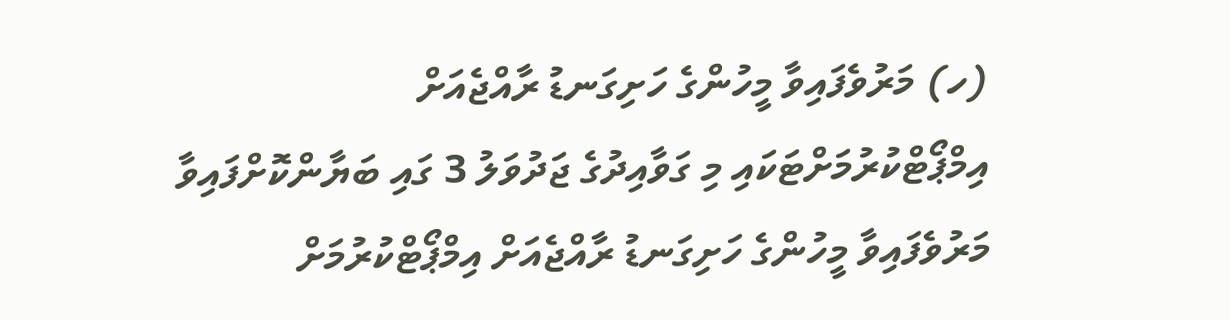(ހ) މަރުވެފައިވާ މީހުންގެ ހަށިގަނޑު ރާއްޖެއަށް އިމްޕޯޓްކުރުމަށްޓަކައި މި ގަވާއިދުގެ ޖަދުވަލު 3 ގައި ބަޔާންކޮށްފައިވާ މަރުވެފައިވާ މީހުންގެ ހަށިގަނޑު ރާއްޖެއަށް އިމްޕޯޓްކުރުމަށް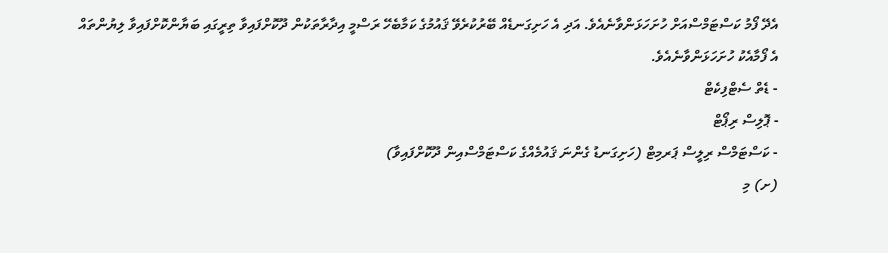އެދޭ ފޯމު ކަސްޓަމްސްއަށް ހުށަހަޅަންވާނެއެވެ. އަދި އެ ހަށިގަނޑެއް ބޭރުކުރެވޭ ޤައުމުގެ ކަމާބެހޭ ރަސްމީ އިދާރާތަކުން ދޫކޮށްފައިވާ ތިރީގައި ބަޔާންކޮށްފައިވާ ލިޔުންތައް އެ ފޯމާއެކު ހުށަހަޅަންވާނެއެވެ.
- ޑެތް ސެޓްފިކެޓް
- ޕޮލިސް ރިޕޯޓް
- ކަސްޓަމްސް ރިލީސް ޕަރމިޓް (ހަށިގަނޑު ގެންނަ ޤައުމެއްގެ ކަސްޓަމްސްއިން ދޫކޮށްފައިވާ)
(ށ) މި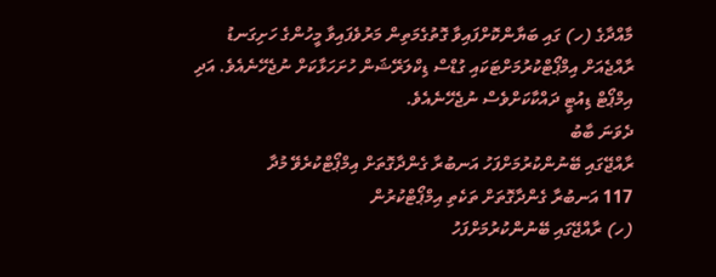މާއްދާގެ (ހ) ގައި ބަޔާންކޮށްފައިވާ ގޮތުގެމަތިން މަރުވެފައިވާ މީހުންގެ ހަށިގަނޑު ރާއްޖެއަށް އިމްޕޯޓްކުރުމަށްޓަކައި ގުޑްސް ޑިކްލަރޭޝަން ހުށަހަޅާކަށް ނުޖެހޭނެއެވެ. އަދި އިމްޕޯޓް ޑިއުޓީ ދައްކާކަށްވެސް ނުޖެހޭނެއެވެ.
ދެވަނަ ބާބު
ރާއްޖޭގައި ބޭނުންކުރުމަށްފަހު އަނބުރާ ގެންދާގޮތަށް އިމްޕޯޓްކުރެވޭ މުދާ
117 އަނބުރާ ގެންދާގޮތަށް ތަކެތި އިމްޕޯޓްކުރުން
(ހ) ރާއްޖޭގައި ބޭނުންކުރުމަށްފަހު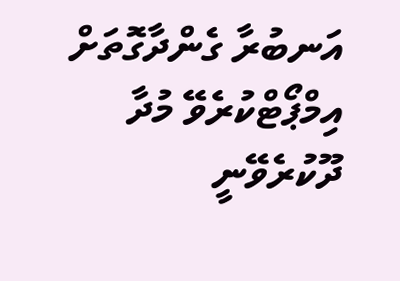އަނބުރާ ގެންދާގޮތަށް އިމްޕޯޓްކުރެވޭ މުދާ ދޫކުރެވޭނީ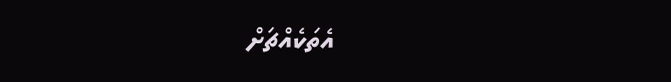އެތަކެއްޗަށް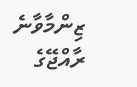ޒިންމާވާނެ ރާއްޖޭގެ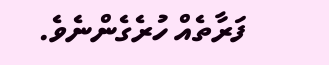ފަރާތެއް ހުރެގެންނެވެ.